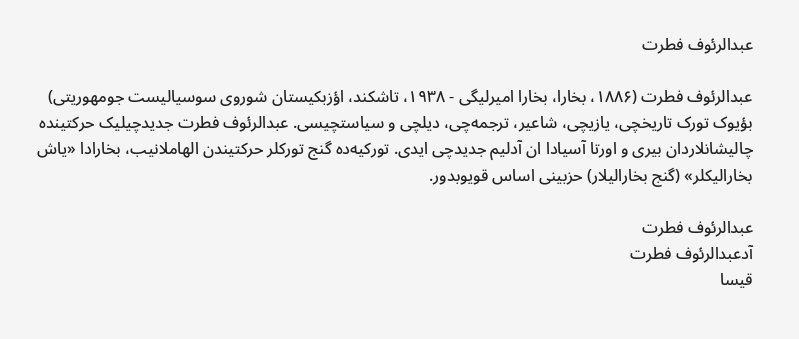عبدالرئوف فطرت

عبدالرئوف فطرت (۱۸۸۶، بخارا، بخارا امیرلیگی - ۱۹۳۸، تاشکند، اؤزبکیستان شوروی سوسیالیست جومهوریتی) بؤیوک تورک تاریخچی، یازیچی، شاعیر، ترجمه‌چی، دیلچی و سیاستچیسی. عبدالرئوف فطرت جدیدچیلیک حرکتینده چالیشانلاردان بیری و اورتا آسیادا ان آدلیم جدیدچی ایدی. تورکیه‌ده گنج تورکلر حرکتیندن الهاملانیب، بخارادا «یاش بخارالیکلر» (گنج بخارالیلار) حزبینی اساس قویوبدور.

عبدالرئوف فطرت
آدعبدالرئوف فطرت
قیسا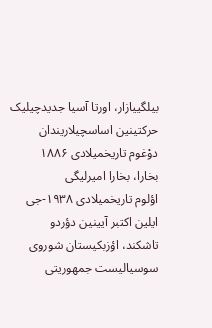بیلگییازار، اورتا آسیا جدیدچیلیک حرکتینین اساسچیلاریندان
دوْغوم تاریخمیلادی ۱۸۸۶
بخارا، بخارا امیرلیگی
اؤلوم تاریخمیلادی ۱۹۳۸-جی ایلین اکتبر آیینین دؤردو
تاشکند، اؤزبکیستان شوروی سوسیالیست جمهوریتی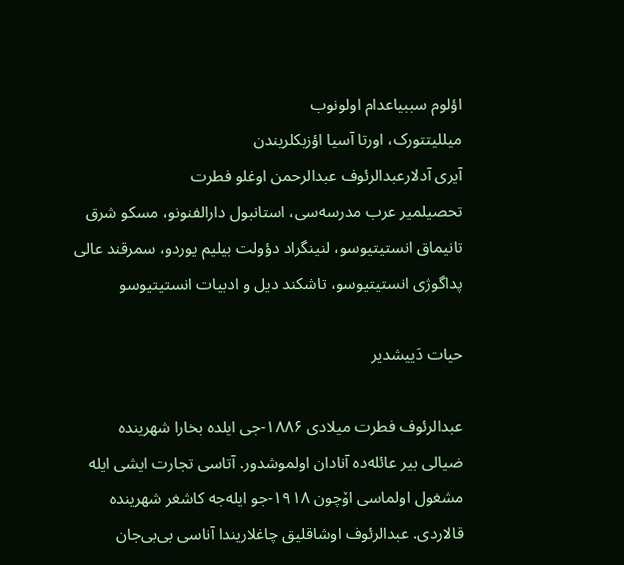اؤلوم سببیاعدام اولونوب
میللیتتورک، اورتا آسیا اؤزبکلریندن
آیری آدلارعبدالرئوف عبدالرحمن اوغلو فطرت
تحصیلمیر عرب مدرسه‌سی، استانبول دارالفنونو، مسکو شرق تانیماق انستیتیوسو، لنینگراد دؤولت بیلیم یوردو، سمرقند عالی پداگوژی انستیتیوسو، تاشکند دیل و ادبیات انستیتیوسو

حیات دَییشدیر

عبدالرئوف فطرت میلادی ۱۸۸۶-جی ایلده بخارا شهرینده ضیالی بیر عائله‌ده آنادان اولموشدور. آتاسی تجارت ایشی ایله مشغول اولماسی اۆچون ۱۹۱۸-جو ایله‌جه کاشغر شهرینده قالاردی. عبدالرئوف اوشاقلیق چاغلاریندا آناسی بی‌بی‌جان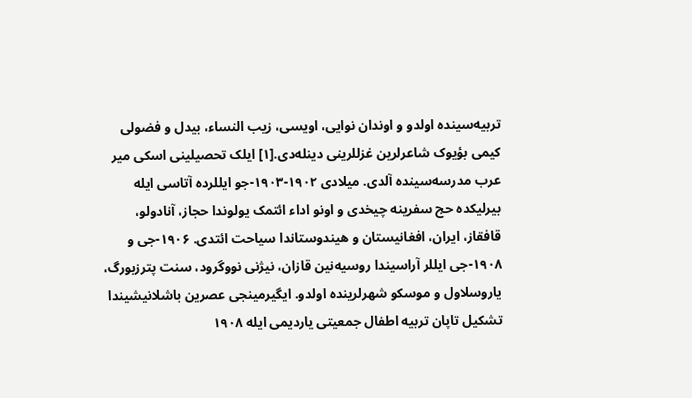تربیه‌سینده اولدو و اوندان نوایی، اویسی، زیب النساء، بیدل و فضولی کیمی بؤیوک شاعرلرین غزللرینی دینله‌دی.[۱] ایلک تحصیلینی اسکی میر عرب مدرسه‌سینده آلدی. میلادی ۱۹۰۲-۱۹۰۳-جو ایللرده آتاسی ایله بیرلیکده حج سفرینه چیخدی و اونو اداء ائتمک یولوندا حجاز، آنادولو، قافقاز، ایران، افغانیستان و هیندوستاندا سیاحت ائتدی. ۱۹۰۶-جی و ۱۹۰۸-جی ایللر آراسیندا روسیه‌نین قازان، نیژنی نووگرود، سنت پترزبورگ، یاروسلاول و موسکو شهرلرینده اولدو. ایگیرمینجی عصرین باشلانیشیندا تشکیل تاپان تربیه اطفال جمعیتی یاردیمی ایله ۱۹۰۸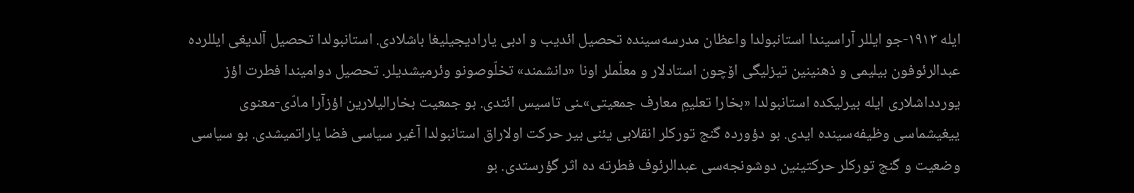ایله ۱۹۱۳-جو ایللر آراسیندا استانبولدا واعظان مدرسه‌سینده تحصیل ائدیب و ادبی یارادیجیلیغا باشلادی. استانبولدا تحصیل آلدیغی ایللرده عبدالرئوفون بیلیمی و ذهنینین تیزلیگی اۆچون استادلار و معلّملر اونا «دانشمند» تخلّوصونو وئرمیشدیلر. تحصیل دوامیندا فطرت اؤز یوردداشلاری ایله بیرلیکده استانبولدا «بخارا تعلیمِ معارف جمعیتی»ـنی تاسیس ائتدی. بو جمعیت بخارالیلارین اؤزآرا مادّی-معنوی ییغیشماسی وظیفه‌سینده ایدی. بو دؤورده گنج تورکلر انقلابی یئنی بیر حرکت اولاراق استانبولدا آغیر سیاسی فضا یاراتمیشدی. بو سیاسی وضعیت و گنج تورکلر حرکتینین دوشونجه‌سی عبدالرئوف فطرته ده اثر گؤرستدی. بو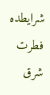شرایطده فطرت شرق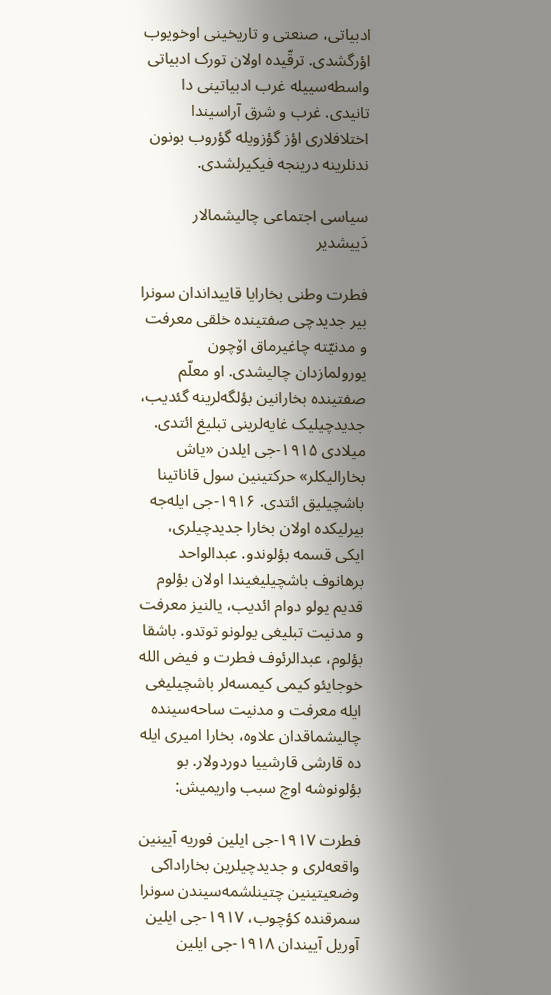ادبیاتی، صنعتی و تاریخینی اوخویوب اؤرگشدی. ترقّیده اولان تورک ادبیاتی واسطه‌سییله غرب ادبیاتینی دا تانیدی. غرب و شرق آراسیندا اختلافلاری اؤز گؤزویله گؤروب بونون ندنلرینه درینجه فیکیرلشدی.

سیاسی اجتماعی چالیشمالار دَییشدیر

فطرت وطنی بخارایا قاییداندان سونرا بیر جدیدچی صفتینده خلقی معرفت و مدنیّته چاغیرماق اۆچون یورولمازدان چالیشدی. او معلّم صفتینده بخارانین بؤلگه‌لرینه گئدیب، جدیدچیلیک غایه‌لرینی تبلیغ ائتدی. میلادی ۱۹۱۵-جی ایلدن «یاش بخارالیکلر» حرکتینین سول قاناتینا باشچیلیق ائتدی. ۱۹۱۶-جی ایله‌جه بیرلیکده اولان بخارا جدیدچیلری، ایکی قسمه بؤلوندو. عبدالواحد برهانوف باشچیلیغیندا اولان بؤلوم قدیم یولو دوام ائدیب، یالنیز معرفت و مدنیت تبلیغی یولونو توتدو. باشقا بؤلوم، عبدالرئوف فطرت و فیض الله خوجایئو کیمی کیمسه‌لر باشچیلیغی ایله معرفت و مدنیت ساحه‌سینده چالیشماقدان علاوه، بخارا امیری ایله ده قارشی قارشییا دوردولار. بو بؤلونوشه اوچ سبب واریمیش:

فطرت ۱۹۱۷-جی ایلین فوریه آیینین واقعه‌لری و جدیدچیلرین بخاراداکی وضعیتینین چتینلشمه‌سیندن سونرا سمرقنده کؤچوب، ۱۹۱۷-جی ایلین آوریل آییندان ۱۹۱۸-جی ایلین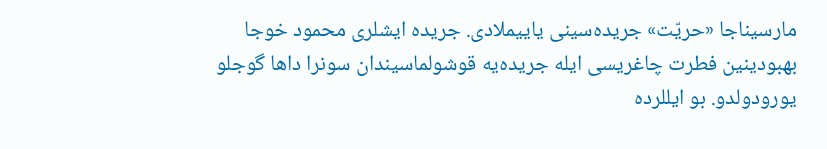مارسیناجا «حریّت» جریده‌سینی یاییملادی. جریده ایشلری محمود خوجا بهبودینین فطرت چاغریسی ایله جریده‌یه قوشولماسیندان سونرا داها گوجلو یورودولدو. بو ایللرده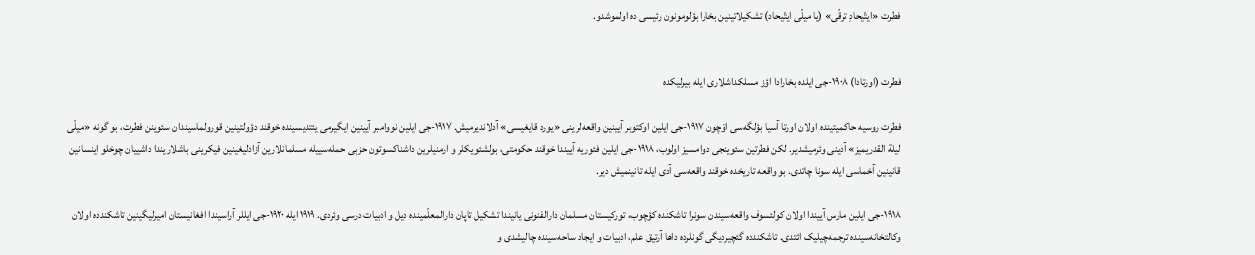فطرت «ایتّیحادِ ترقّی» (یا میلّی ایتّیحاد) تشکیلاتینین بخارا بؤلومونون رئیسی ده اولموشدو.


فطرت (اورتادا) ۱۹۰۸-جی ایلده بخارادا اؤز مسلکداشلاری ایله بیرلیکده

فطرت روسیه حاکمیتینده اولان اورتا آسیا بؤلگه‌سی اۆچون ۱۹۱۷-جی ایلین اوکتوبر آیینین واقعه‌لرینی «یورد قایغیسی» آدلاندیرمیش. ۱۹۱۷-جی ایلین نووامبر آیینین ایگیرمی یئتدیسینده خوقند دؤولتینین قورولماسیندان سئوینن فطرت، بو گونه «میلّی لیلة القدریمیز» آدینی وئرمیشدیر. لکن فطرتین سئوینجی دوامسیز اولوب، ۱۹۱۸-جی ایلین فئوریه آییندا خوقند حکومتی، بولشئویکلر و ارمنیلرین داشناکسوتون حزبی حمله‌سییله مسلمانلارین آزادلیغینین فیکرینی باشلاریندا داشییان چوخلو اینسانین قانینین آخماسی ایله سونا چاتدی. بو واقعه تاریخده خوقند واقعه‌سی آدی ایله تانینمیش دیر.

۱۹۱۸-جی ایلین مارس آییندا اولان کولئسوف واقعه‌سیندن سونرا تاشکنده کؤچوب، تورکیستان مسلمان دارالفنونی یانیندا تشکیل تاپان دارالمعلّمینده دیل و ادبیات درسی وئردی. ۱۹۱۹ ایله ۱۹۲۰-جی ایللر آراسیندا افغانیستان امیرلیگینین تاشکندده اولان وکالتخانه‌سینده ترجمه‌چیلیک ائتدی. تاشکندده گئچیردیگی گونلرده داها آرتیق علم، ادبیات و ایجاد ساحه‌سینده چالیشدی و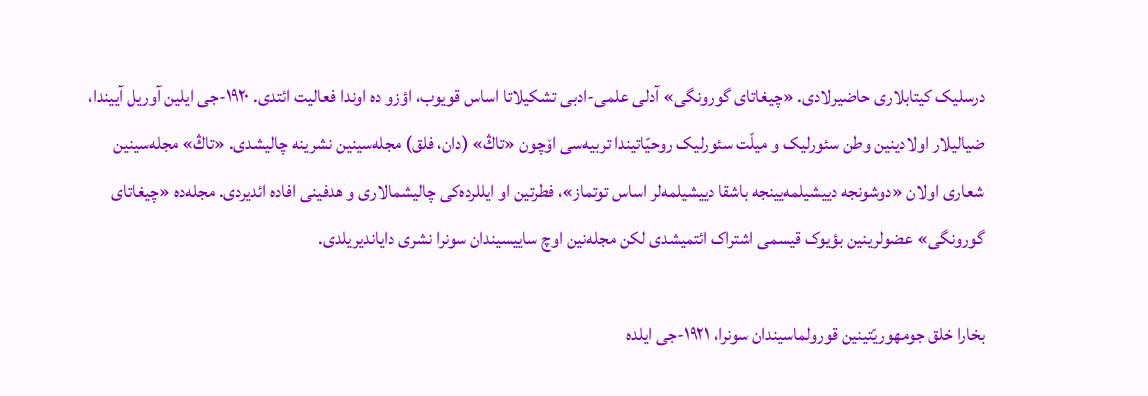درسلیک کیتابلاری حاضیرلادی. «چیغاتای گورونگی» آدلی علمی-ادبی تشکیلاتا اساس قویوب، اؤزو ده اوندا فعالیت ائتدی. ۱۹۲۰-جی ایلین آوریل آییندا، ضیالیلار اولادینین وطن سئورلیک و میلّت سئورلیک روحیّاتیندا تربیه‌سی اۆچون «تاڭ» (دان، فلق) مجله‌سینین نشرینه چالیشدی. «تاڭ» مجله‌سینین شعاری اولان «دوشونجه دییشیلمه‌یینجه باشقا دییشیلمه‌لر اساس توتماز»، فطرتین او ایللرده‌کی چالیشمالاری و هدفینی افاده ائدیردی. مجله‌ده «چیغاتای گورونگی» عضولرینین بؤیوک قیسمی اشتراک ائتمیشدی لکن مجله‌نین اوچ ساییسیندان سونرا نشری دایاندیریلدی.

بخارا خلق جومهوریّتینین قورولماسیندان سونرا، ۱۹۲۱-جی ایلده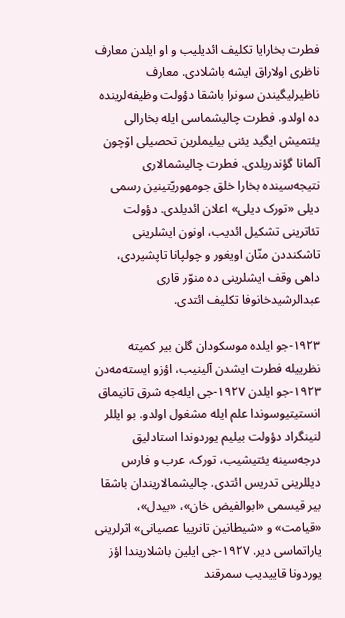فطرت بخارایا تکلیف ائدیلیب و او ایلدن معارف ناظری اولاراق ایشه باشلادی. معارف ناظیرلیگیندن سونرا باشقا دؤولت وظیفه‌لرینده ده اولدو. فطرت چالیشماسی ایله بخارالی یئتمیش ایگید یئنی بیلیملرین تحصیلی اۆچون آلمانا گؤندریلدی. فطرت چالیشمالاری نتیجه‌سینده بخارا خلق جومهوریّتینین رسمی دیلی «تورک دیلی» اعلان ائدیلدی. دؤولت تئاترینی تشکیل ائدیب، اونون ایشلرینی تاشکنددن منّان اویغور و چولپانا تاپشیردی، داهی وقف ایشلرینی ده منوّر قاری عبدالرشیدخانوفا تکلیف ائتدی.

۱۹۲۳-جو ایلده موسکودان گلن بیر کمیته نظرییله فطرت ایشدن آلینیب، اؤزو ایسته‌مه‌دن ۱۹۲۳-جو ایلدن ۱۹۲۷-جی ایله‌جه شرق تانیماق انستیتیوسوندا علم ایله مشغول اولدو. بو ایللر لنینگراد دؤولت بیلیم یوردوندا استادلیق درجه‌سینه یئتیشیب، تورک، عرب و فارس دیللرینی تدریس ائتدی. چالیشمالاریندان باشقا بیر قیسمی «ابوالفیض خان»، «بیدل»، «قیامت» و «شیطانین تانرییا عصیانی» اثرلرینی یاراتماسی دیر. ۱۹۲۷-جی ایلین باشلاریندا اؤز یوردونا قاییدیب سمرقند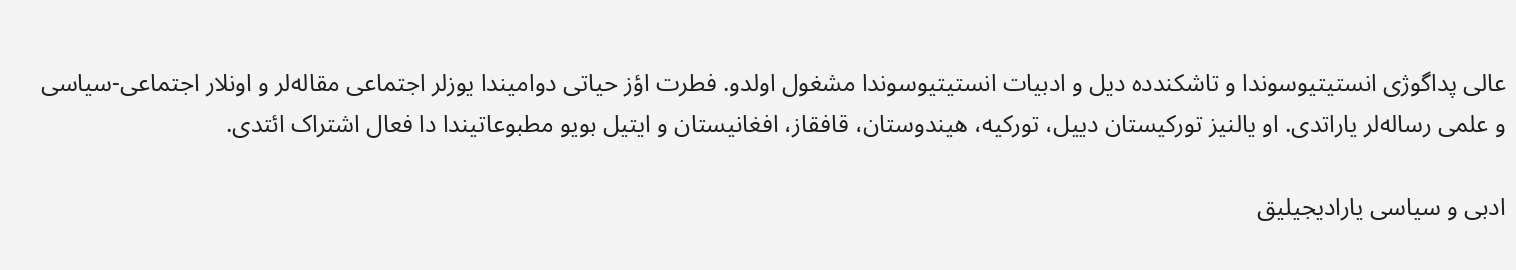عالی پداگوژی انستیتیوسوندا و تاشکندده دیل و ادبیات انستیتیوسوندا مشغول اولدو. فطرت اؤز حیاتی دوامیندا یوزلر اجتماعی مقاله‌لر و اونلار اجتماعی-سیاسی و علمی رساله‌لر یاراتدی. او یالنیز تورکیستان دییل، تورکیه، هیندوستان، قافقاز، افغانیستان و ایتیل بویو مطبوعاتیندا دا فعال اشتراک ائتدی.

ادبی و سیاسی یارادیجیلیق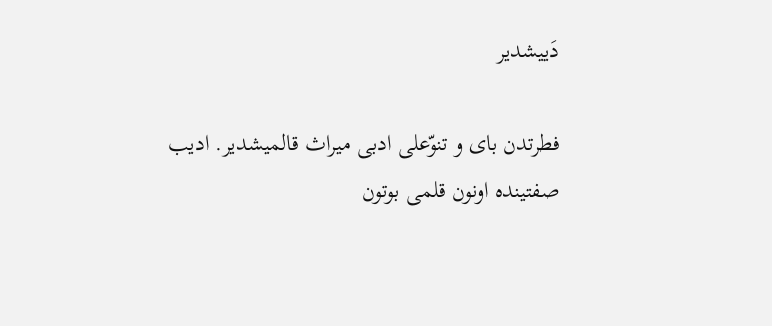دَییشدیر

فطرتدن بای و تنوّعلی ادبی میراث قالمیشدیر. ادیب صفتینده اونون قلمی بوتون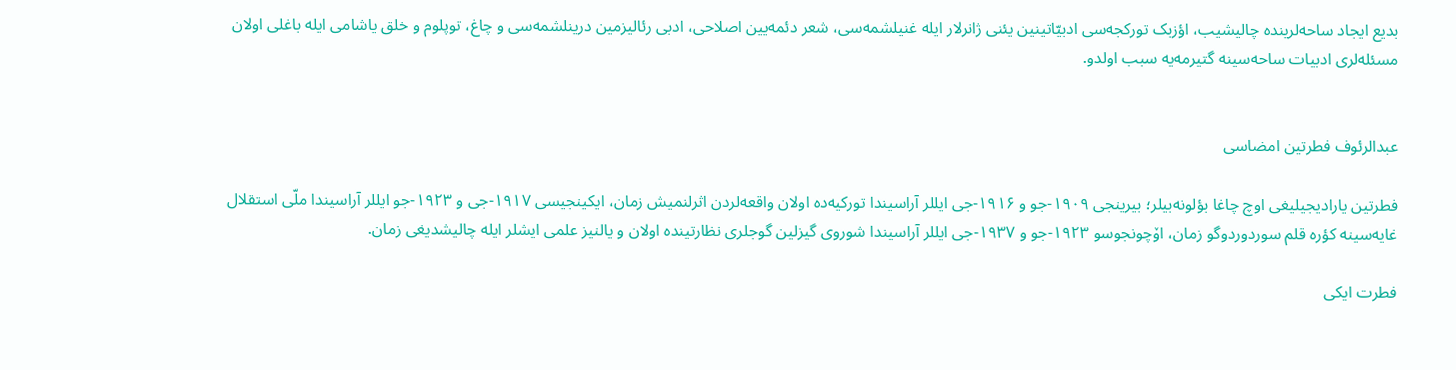بدیع ایجاد ساحه‌لرینده چالیشیب، اؤزبک تورکجه‌سی ادبیّاتینین یئنی ژانرلار ایله غنیلشمه‌سی، شعر دئمه‌یین اصلاحی، ادبی رئالیزمین درینلشمه‌سی و چاغ، توپلوم و خلق یاشامی ایله باغلی اولان مسئله‌لری ادبیات ساحه‌سینه گتیرمه‌یه سبب اولدو.


عبدالرئوف فطرتین امضاسی

فطرتین یارادیجیلیغی اوچ چاغا بؤلونه‌بیلر؛ بیرینجی ۱۹۰۹-جو و ۱۹۱۶-جی ایللر آراسیندا تورکیه‌ده اولان واقعه‌لردن اثرلنمیش زمان، ایکینجیسی ۱۹۱۷-جی و ۱۹۲۳-جو ایللر آراسیندا ملّی استقلال غایه‌سینه کؤره قلم سوردوردوگو زمان، اۆچونجوسو ۱۹۲۳-جو و ۱۹۳۷-جی ایللر آراسیندا شوروی گیزلین گوجلری نظارتینده اولان و یالنیز علمی ایشلر ایله چالیشدیغی زمان.

فطرت ایکی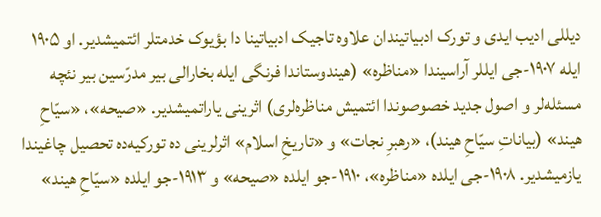دیللی ادیب ایدی و تورک ادبیاتیندان علاوه تاجیک ادبیاتینا دا بؤیوک خدمتلر ائتمیشدیر. او ۱۹۰۵ ایله ۱۹۰۷-جی ایللر آراسیندا «مناظره» (هیندوستاندا فرنگی ایله بخارالی بیر مدرّسین بیر نئچه مسئله‌لر و اصول جدید خصوصوندا ائتمیش مناظره‌لری) اثرینی یاراتمیشدیر. «صیحه»، «سیّاحِ هیند» (بیاناتِ سیّاحِ هیند)، «رهبرِ نجات» و «تاریخِ اسلام» اثرلرینی ده تورکیه‌ده تحصیل چاغیندا یازمیشدیر. ۱۹۰۸-جی ایلده «مناظره»، ۱۹۱۰-جو ایلده «صیحه» و ۱۹۱۳-جو ایلده «سیّاحِ هیند»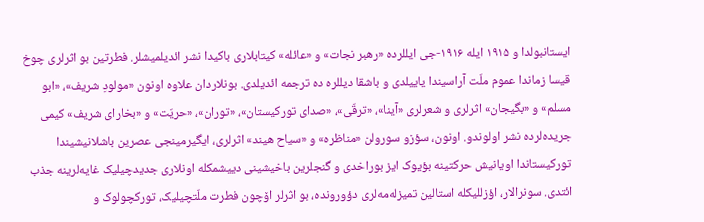ایستانبولدا و ۱۹۱۵ ایله ۱۹۱۶-جی ایللرده «رهبر نجات» و «عائله» کیتابلاری باکیدا نشر ائدیلمیشلر. فطرتین بو اثرلری چوخ قیسا زماندا عموم ملّت آراسیندا یاییلدی و باشقا دیللره ده ترجمه ائدیلدی. بونلاردان علاوه اونون «مولودِ شریف»، «ابو مسلم» و «بگیجان» اثرلری و شعرلری «آینا»، «ترقّی»، «صدای تورکیستان»، «توران»، «حریّت» و «بخارای شریف» کیمی جریده‌لرده نشر اولوندو. اونون، سؤزو سورولن «مناظره» و «سیاح هیند» اثرلری، ایگیرمینجی عصرین باشلانیشیندا تورکیستاندا اویانیش حرکتینه بؤیوک ایز بوراخدی و گنجلرین باخیشینی دییشمکله اونلاری جدیدچیلیک غایه‌لرینه جذب ائتدی. سونرالار، اؤزللیکله استالین تمیزله‌مه‌لری دؤورونده، بو اثرلر اۆچون فطرت ملّتچیلیک، تورکچولوک و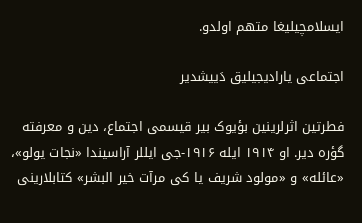ایسلامچیلیغا متهم اولدو.

اجتماعی یارادیجیلیق دَییشدیر

فطرتین اثرلرینین بؤیوک بیر قیسمی اجتماع، دین و معرفته گؤره دیر. او ۱۹۱۴ ایله ۱۹۱۶-جی ایللر آراسیندا «نجات یولو»، «عائله» و «مولود شریف یا کی مرآت خیر البشر» کتابلارینی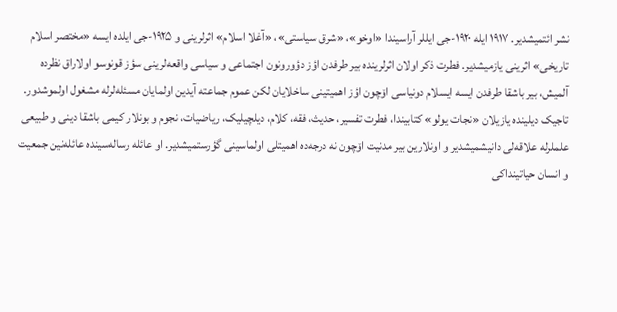نشر ائتمیشدیر. ۱۹۱۷ ایله ۱۹۲۰-جی ایللر آراسیندا «اوخو»، «شرق سیاستی»، «آغلا اسلام» اثرلرینی و ۱۹۲۵-جی ایلده ایسه «مختصر اسلام تاریخی» اثرینی یازمیشدیر. فطرت ذکر اولان اثرلرینده بیر طرفدن اؤز دؤورونون اجتماعی و سیاسی واقعه‌لرینی سؤز قونوسو اولاراق نظرده آلمیش، بیر باشقا طرفدن ایسه ایسلام دونیاسی اۆچون اؤز اهمیتینی ساخلایان لکن عموم جماعته آیدین اولمایان مسئله‌لرله مشغول اولموشدور. تاجیک دیلینده یازیلان «نجات یولو» کتابیندا، فطرت تفسیر، حدیث، فقه، کلام، دیلچیلیک، ریاضیات، نجوم و بونلار کیمی باشقا دینی و طبیعی علملرله علاقه‌لی دانیشمیشدیر و اونلارین بیر مدنیت اۆچون نه درجه‌ده اهمیتلی اولماسینی گؤرستمیشدیر. او عائله رساله‌سینده عائله‌نین جمعیت و انسان حیاتینداکی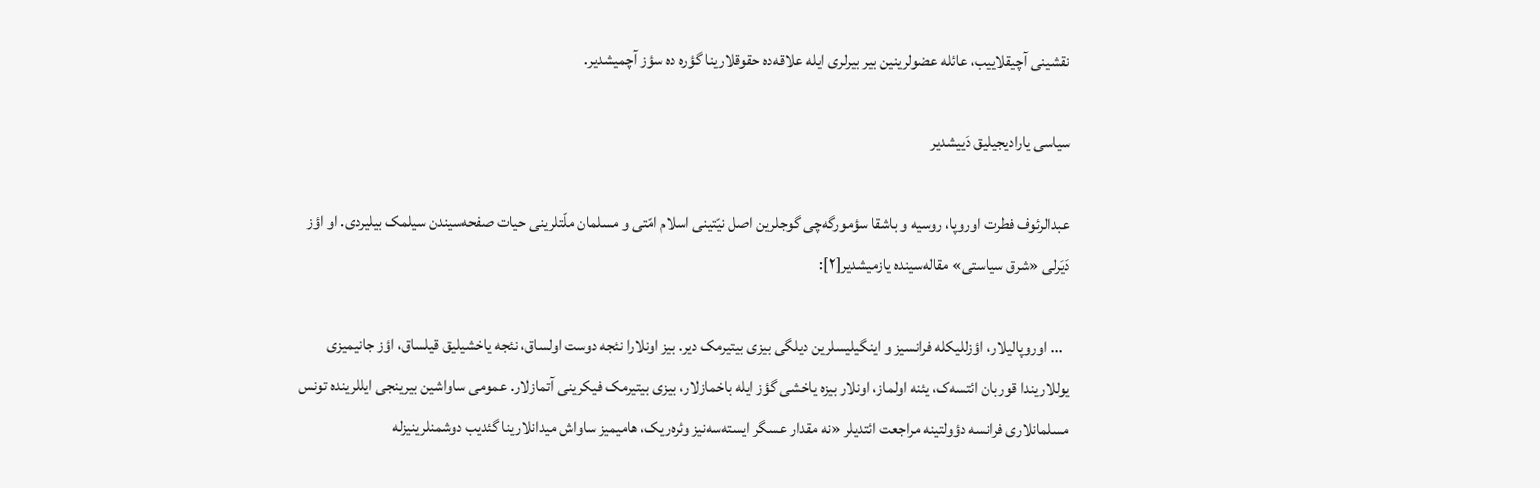نقشینی آچیقلاییب، عائله عضولرینین بیر بیرلری ایله علاقه‌ده حقوقلارینا گؤره ده سؤز آچمیشدیر.

سیاسی یارادیجیلیق دَییشدیر

عبدالرئوف فطرت اوروپا، روسیه و باشقا سؤمورگه‌چی گوجلرین اصل نیّتینی اسلام امّتی و مسلمان ملّتلرینی حیات صفحه‌سیندن سیلمک بیلیردی. او اؤز دَیَرلی «شرق سیاستی» مقاله‌سینده یازمیشدیر[۲]:

  ... اوروپالیلار، اؤزللیکله فرانسیز و اینگیلیسلرین دیلگی بیزی بیتیرمک دیر. بیز اونلارا نئجه دوست اولساق، نئجه یاخشیلیق قیلساق، اؤز جانیمیزی یوللاریندا قوربان ائتسه‌ک، یئنه اولماز، اونلار بیزه یاخشی گؤز ایله باخمازلار، بیزی بیتیرمک فیکرینی آتمازلار. عمومی ساواشین بیرینجی ایللرینده تونس مسلمانلاری فرانسه دؤولتینه مراجعت ائتدیلر «نه مقدار عسگر ایسته‌سه‌نیز وئره‌ریک، هامیمیز ساواش میدانلارینا گئدیب دوشمنلرینیزله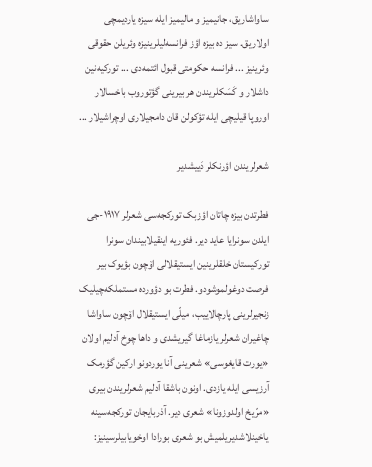ساواشاریق، جانیمیز و مالیمیز ایله سیزه یاردیمچی اولاریق. سیز ده بیزه اؤز فرانسه‌لیلرینیزه وئریلن حقوقی وئرینیز ... فرانسه حکومتی قبول ائتمه‌دی ... تورکیه‌نین داشلار و کَسَکلریندن هر بیرینی گؤتوروب باخسالار اوروپا قیلیچی ایله تؤکولن قان دامجیلاری اوچراشیلار ...

شعرلریندن اؤرنکلر دَییشدیر

فطرتدن بیزه چاتان اؤزبک تورکجه‌سی شعرلر ۱۹۱۷-جی ایلدن سونرایا عاید دیر. فئوریه اینقیلابیندان سونرا تورکیستان خلقلرینین ایستیقلالی اۆچون بؤیوک بیر فرصت دوغولموشودو. فطرت بو دؤورده مستملکه‌چیلیک زنجیرلرینی پارچالاییب، میلّی ایستیقلال اۆچون ساواشا چاغیران شعرلر یازماغا گیریشدی و داها چوخ آدلیم اولان «یورت قایغوسی» شعرینی آنا یوردونو ارکین گؤرمک آرزیسی ایله یازدی. اونون باشقا آدلیم شعرلریندن بیری «مرّیخ اولدوزونا» شعری دیر. آذربایجان تورکجه‌سینه یاخینلاشدیریلمیش بو شعری بورادا اوخویابیلرسینیز: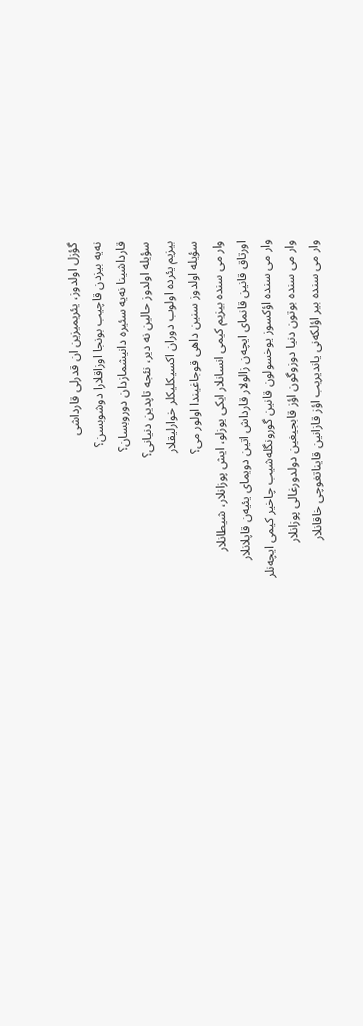گؤزل اولدوز، یئریمیزین ان قدرلی قارداشی
نه‌یه بیزدن قاچیب بونجا اوزاقلارا دوشوبسن؟
قارداشینا نه‌یه سئیره دانیشمازدان دوروبسان؟
سؤیله اولدوز حالین نه دیر، نئجه تاپدین دنیانی؟
بیزیم یئرده اولوب دوران اکسیکلیکلر خوارلیقلار
سؤیله اولدوز سنین داهی قوجاغیندا اولور می؟
وار می سنده بیزیم کیمی انسانلار ایکی یوزلو، ایش پوزانلار، شیطانلار
اورتاق قانین قانمای ایچه‌ن زالولار قارداش اتین دویمای یئیه‌ن قاپلانلار
وار می سنده اؤکسوز یوخسولون قانین گورونگله‌شیب چاخیر کیمی ایچه‌نلر
وار می سنده بوتون دنیا دوزوگون اؤز قابجیغین دولدورغالی پوزانلار
وار می سنده بیر اؤلکه‌نی یاندیریب اؤز قازانین قایناتغوچی خاقانلار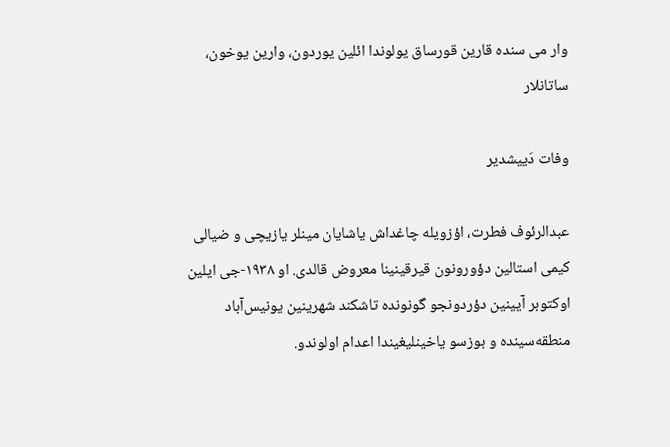وار می سنده قارین قورساق یولوندا ائلین یوردون، وارین یوخون، ساتانلار

وفات دَییشدیر

عبدالرئوف فطرت، اؤزویله چاغداش یاشایان مینلر یازیچی و ضیالی کیمی استالین دؤورونون قیرقینینا معروض قالدی. او ۱۹۳۸-جی ایلین اوکتوبر آیینین دؤردونجو گونونده تاشکند شهرینین یونیس‌آباد منطقه‌سینده و بوزسو یاخینلیغیندا اعدام اولوندو.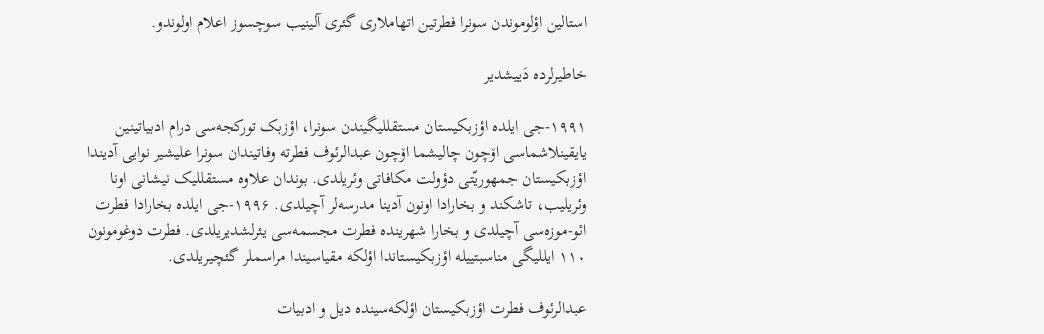استالین اؤلوموندن سونرا فطرتین اتهاملاری گئری آلینیب سوچسوز اعلام اولوندو.

خاطیرلرده دَییشدیر

۱۹۹۱-جی ایلده اؤزبکیستان مستقللیگیندن سونرا، اؤزبک تورکجه‌سی درام ادبیاتینین یایقینلاشماسی اۆچون چالیشما اۆچون عبدالرئوف فطرته وفاتیندان سونرا علیشیر نوایی آدیندا اؤزبکیستان جمهوریّتی دؤولت مکافاتی وئریلدی. بوندان علاوه مستقللیک نیشانی اونا وئریلیب، تاشکند و بخارادا اونون آدینا مدرسه‌لر آچیلدی. ۱۹۹۶-جی ایلده بخارادا فطرت ائو-موزه‌سی آچیلدی و بخارا شهرینده فطرت مجسمه‌سی یئرلشدیریلدی. فطرت دوغومونون ۱۱۰ ایللیگی مناسبتییله اؤزبکیستاندا اؤلکه مقیاسیندا مراسملر گئچیریلدی.

عبدالرئوف فطرت اؤزبکیستان اؤلکه‌سینده دیل و ادبیات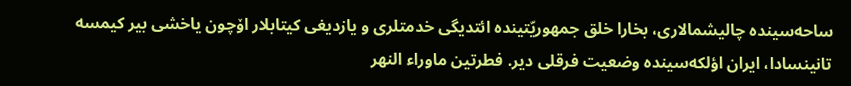ساحه‌سینده چالیشمالاری، بخارا خلق جمهوریّتینده ائتدیگی خدمتلری و یازدیغی کیتابلار اۆچون یاخشی بیر کیمسه تانینسادا، ایران اؤلکه‌سینده وضعیت فرقلی دیر. فطرتین ماوراء النهر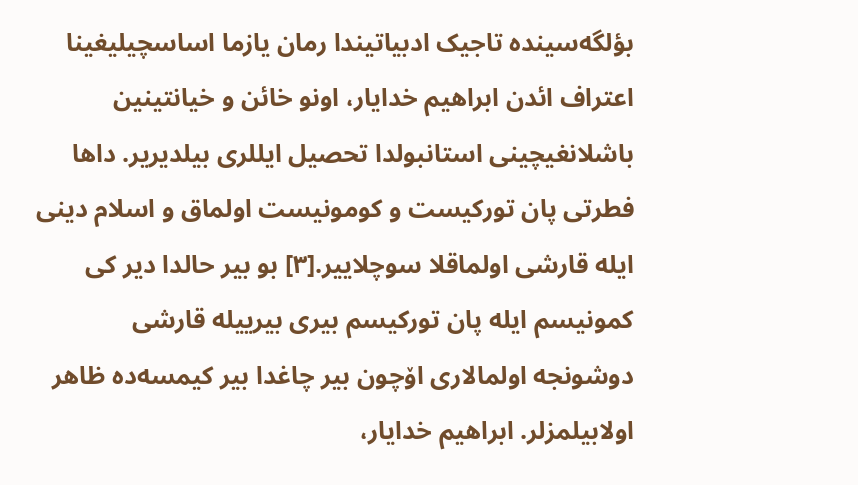بؤلگه‌سینده تاجیک ادبیاتیندا رمان یازما اساسچیلیغینا اعتراف ائدن ابراهیم خدایار، اونو خائن و خیانتینین باشلانغیچینی استانبولدا تحصیل ایللری بیلدیریر. داها فطرتی پان تورکیست و کومونیست اولماق و اسلام دینی ایله قارشی اولماقلا سوچلاییر.[۳] بو بیر حالدا دیر کی کمونیسم ایله پان تورکیسم بیری بیرییله قارشی دوشونجه اولمالاری اۆچون بیر چاغدا بیر کیمسه‌ده ظاهر اولابیلمزلر. ابراهیم خدایار،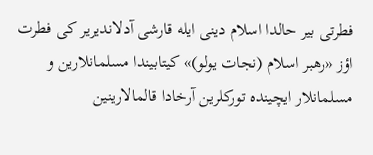فطرتی بیر حالدا اسلام دینی ایله قارشی آدلاندیریر کی فطرت اؤز «رهبر اسلام (نجات یولو)» کیتابیندا مسلمانلارین و مسلمانلار ایچینده تورکلرین آرخادا قالمالارینین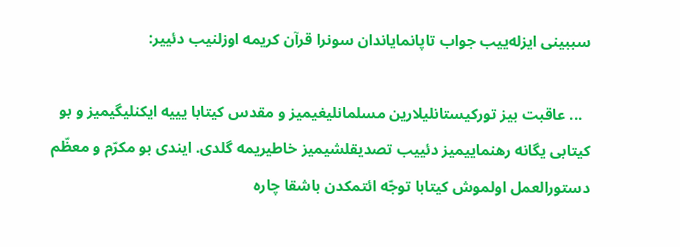سببینی ایزله‌ییب جواب تاپانمایاندان سونرا قرآن کریمه اوزلنیب دئییر:

  ... عاقبت بیز تورکیستانلیلارین مسلمانلیغیمیز و مقدس کیتابا یییه ایکنلیگیمیز و بو کیتابی یگانه رهنماییمیز دئییب تصدیقلشیمیز خاطیریمه گلدی. ایندی بو مکرّم و معظّم دستورالعمل اولموش کیتابا توجّه ائتمکدن باشقا چاره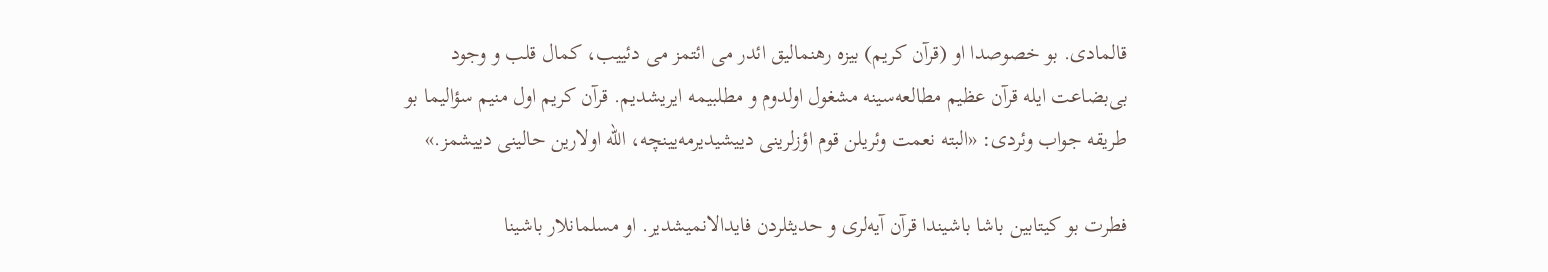قالمادی. بو خصوصدا او (قرآن کریم) بیزه رهنمالیق ائدر می ائتمز می دئییب، کمال قلب و وجود بی‌بضاعت ایله قرآن عظیم مطالعه‌سینه مشغول اولدوم و مطلبیمه ایریشدیم. قرآن کریم اول منیم سؤالیما بو طریقه جواب وئردی: «البته نعمت وئریلن قوم اؤزلرینی دییشیدیرمه‌یینچه، الله اولارین حالینی دییشمز.»

فطرت بو کیتابین باشا باشیندا قرآن آیه‌لری و حدیثلردن فایدالانمیشدیر. او مسلمانلار باشینا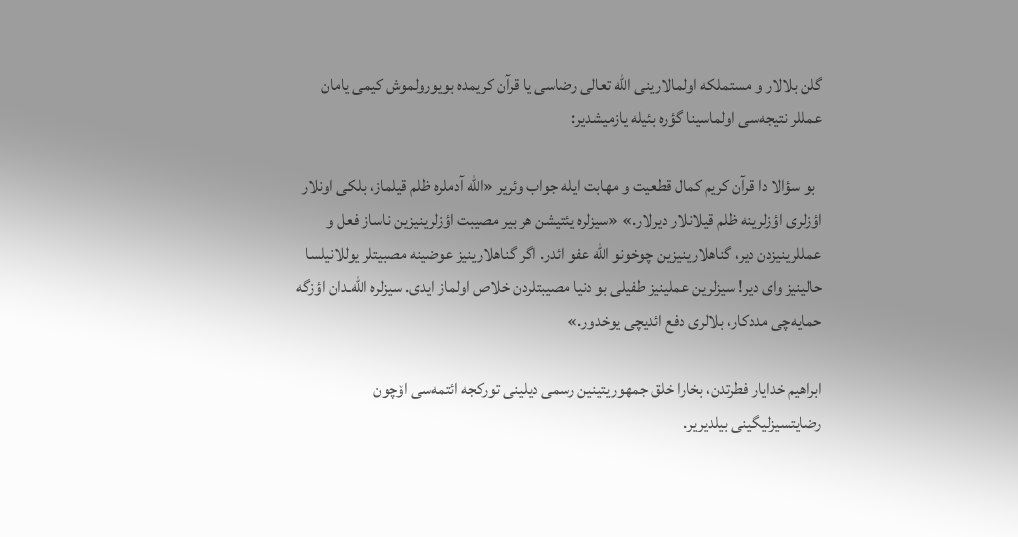گلن بلالار و مستملکه اولمالارینی الله تعالی رضاسی یا قرآن کریمده بویورولموش کیمی یامان عمللر نتیجه‌سی اولماسینا گؤره بئیله یازمیشدیر:

  بو سؤالا دا قرآن کریم کمال قطعیت و مهابت ایله جواب وئریر «الله آدملره ظلم قیلماز، بلکی اونلار اؤزلری اؤزلرینه ظلم قیلانلار دیرلار.» «سیزلره یئتیشن هر بیر مصیبت اؤزلرینیزین ناساز فعل و عمللرینیزدن دیر، گناهلارینیزین چوخونو الله عفو ائدر. اگر گناهلارینیز عوضینه مصبیتلر یوللانیلسا حالینیز وای دیر! سیزلرین عملینیز طفیلی بو دنیا مصیبتلردن خلاص اولماز ایدی. سیزلره الله‌ـدان اؤزگه حمایه‌چی مددکار، بلالری دفع ائدیچی یوخدور.»

ابراهیم خدایار فطرتدن، بخارا خلق جمهوریتینین رسمی دیلینی تورکجه ائتمه‌سی اۆچون رضایتسیزلیگینی بیلدیریر.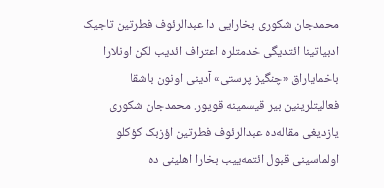محمدجان شکوری بخارایی دا عبدالرئوف فطرتین تاجیک ادبیاتینا ائتدیگی خدمتلره اعتراف ائدیب لکن اونلارا باخمایاراق «چنگیز پرستی» آدینی اونون باشقا فعالیتلرینین بیر قیسمینه قویور. محمدجان شکوری یازدیغی مقاله‌ده عبدالرئوف فطرتین اؤزبک کؤکلو اولماسینی قبول ائتمه‌ییب بخارا اهلینی ده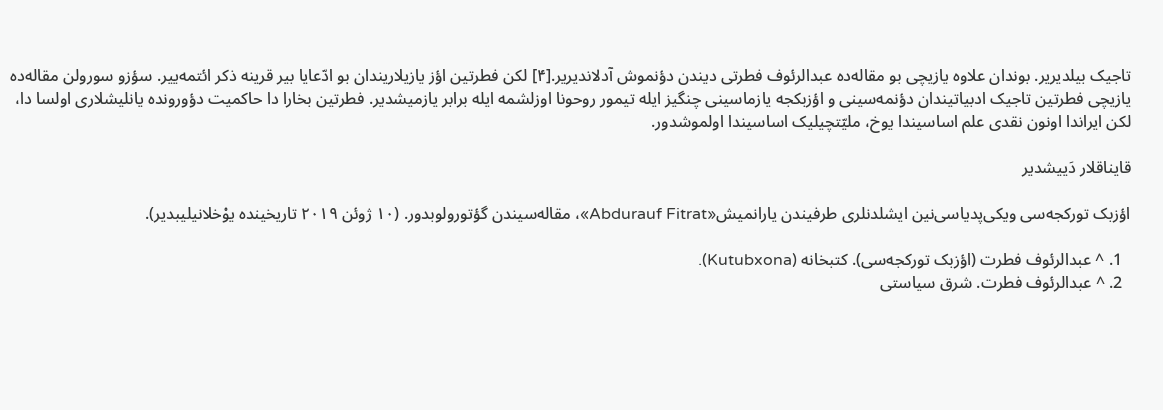تاجیک بیلدیریر. بوندان علاوه یازیچی بو مقاله‌ده عبدالرئوف فطرتی دیندن دؤنموش آدلاندیریر.[۴] لکن فطرتین اؤز یازیلاریندان بو ادّعایا بیر قرینه ذکر ائتمه‌ییر. سؤزو سورولن مقاله‌ده یازیچی فطرتین تاجیک ادبیاتیندان دؤنمه‌سینی و اؤزبکجه یازماسینی چنگیز ایله تیمور روحونا اوزلشمه ایله برابر یازمیشدیر. فطرتین بخارا دا حاکمیت دؤورونده یانلیشلاری اولسا دا، لکن ایراندا اونون نقدی علم اساسیندا یوخ، ملیّتچیلیک اساسیندا اولموشدور.

قایناقلار دَییشدیر

اؤزبک تورکجه‌سی ویکی‌پدیاسی‌نین ایشلدنلری طرفیندن یارانمیش«Abdurauf Fitrat»، مقاله‌سیندن گؤتورولوبدور. (۱۰ ژوئن ۲۰۱۹ تاریخینده یوْخلانیلیبدیر).

  1. ^ عبدالرئوف فطرت (اؤزبک تورکجه‌سی). کتبخانه (Kutubxona).
  2. ^ عبدالرئوف فطرت. شرق سیاستی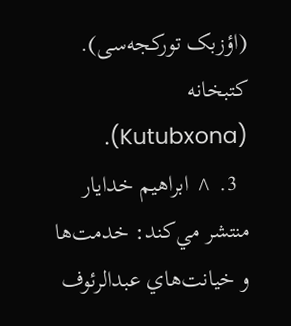(اؤزبک تورکجه‌سی). کتبخانه (Kutubxona).
  3. ^ ابراهيم خدايار منتشر مي‌كند: خدمت‌ها و خيانت‌هاي عبدالرئوف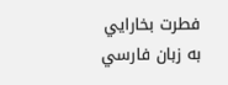فطرت‌ بخارايي به زبان فارسي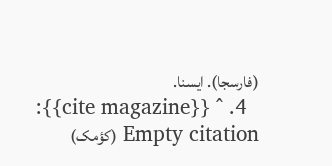(فارسجا). ایسنا.
  4. ^ {{cite magazine}}: Empty citation (کؤمک)